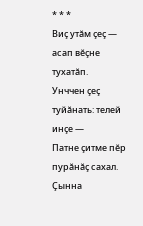* * *
Виç утăм çеç — асап вӗçне тухатăп.
Унччен çеç туйăнать: телей инçе —
Патне çитме пӗр пурăнăç сахал.
Çынна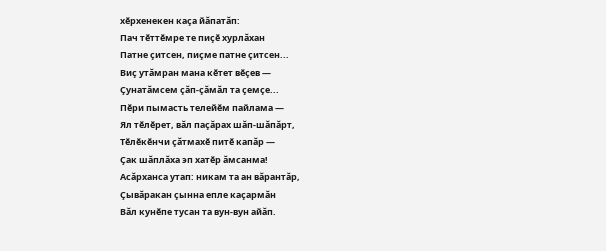хӗрхенекен каçа йăпатăп:
Пач тӗттӗмре те пиçӗ хурлăхан
Патне çитсен, пиçме патне çитсен...
Виç утăмран мана кӗтет вӗçев —
Çунатăмсем çăп-çăмăл та çемçе...
Пӗри пымасть телейӗм пайлама —
Ял тӗлӗрет, вăл паçăрах шăп-шăпăрт,
Тӗлӗкӗнчи çăтмахӗ питӗ капăр —
Çак шăплăха эп хатӗр ăмсанма!
Асăрханса утап: никам та ан вăрантăр,
Çывăракан çынна епле каçармăн
Вăл кунӗпе тусан та вун-вун айăп.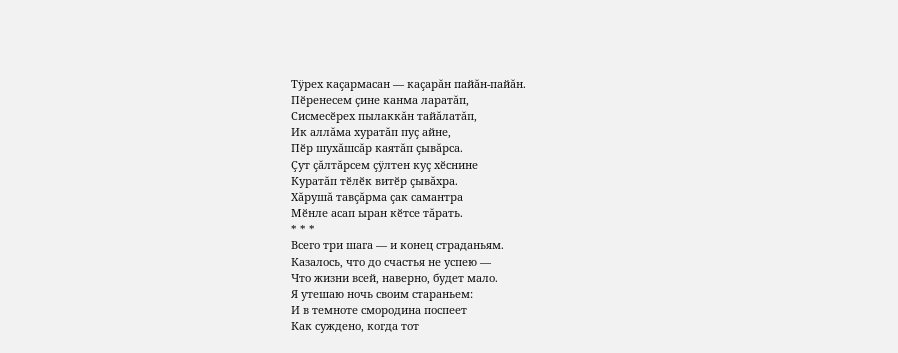Тÿрех каçармасан — каçарăн пайăн-пайăн.
Пӗренесем çине канма ларатăп,
Сисмесӗрех пылаккăн тайăлатăп,
Ик аллăма хуратăп пуç айне,
Пӗр шухăшсăр каятăп çывăрса.
Çут çăлтăрсем çÿлтен куç хӗснине
Куратăп тӗлӗк витӗр çывăхра.
Хăрушă тавçăрма çак самантра
Мӗнле асап ыран кӗтсе тăрать.
* * *
Всего три шага — и конец страданьям.
Казалось, что до счастья не успею —
Что жизни всей, наверно, будет мало.
Я утешаю ночь своим стараньем:
И в темноте смородина поспеет
Как суждено, когда тот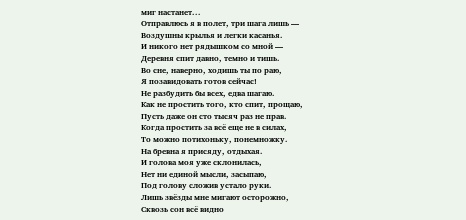миг настанет...
Отправлюсь я в полет, три шага лишь —
Воздушны крылья и легки касанья.
И никого нет рядышком со мной —
Деревня спит давно, темно и тишь.
Во сне, наверно, ходишь ты по раю,
Я позавидовать готов сейчас!
Не разбудить бы всех, едва шагаю.
Как не простить того, кто спит, прощаю,
Пусть даже он сто тысяч раз не прав.
Когда простить за всё еще не в силах,
То можно потихоньку, понемножку.
На бревна я присяду, отдыхая.
И голова моя уже склонилась,
Нет ни единой мысли, засыпаю,
Под голову сложив устало руки.
Лишь звёзды мне мигают осторожно,
Сквозь сон всё видно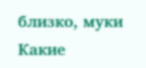близко, муки
Какие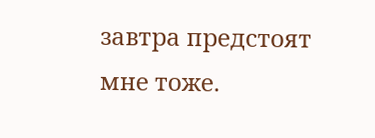завтра предстоят мне тоже.